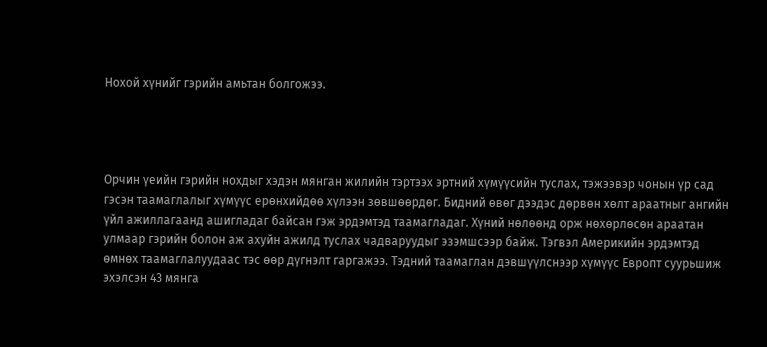Нохой хүнийг гэрийн амьтан болгожээ.




Орчин үеийн гэрийн нохдыг хэдэн мянган жилийн тэртээх эртний хүмүүсийн туслах, тэжээвэр чонын үр сад гэсэн таамаглалыг хүмүүс ерөнхийдөө хүлээн зөвшөөрдөг. Бидний өвөг дээдэс дөрвөн хөлт араатныг ангийн үйл ажиллагаанд ашигладаг байсан гэж эрдэмтэд таамагладаг. Хүний нөлөөнд орж нөхөрлөсөн араатан улмаар гэрийн болон аж ахуйн ажилд туслах чадваруудыг эзэмшсээр байж. Тэгвэл Америкийн эрдэмтэд өмнөх таамаглалуудаас тэс өөр дүгнэлт гаргажээ. Тэдний таамаглан дэвшүүлснээр хүмүүс Европт суурьшиж эхэлсэн 43 мянга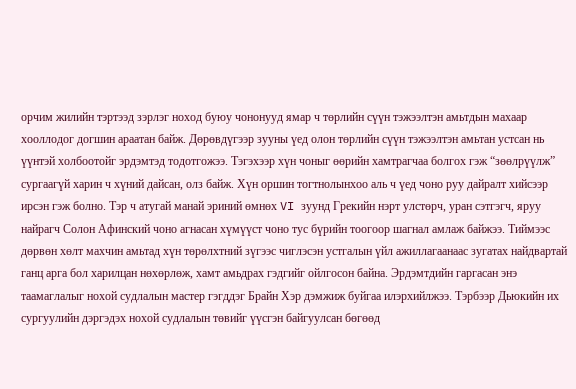орчим жилийн тэртээд зэрлэг ноход буюу чононууд ямар ч төрлийн сүүн тэжээлтэн амьтдын махаар хооллодог догшин араатан байж. Дөрөвдүгээр зууны үед олон төрлийн сүүн тэжээлтэн амьтан устсан нь үүнтэй холбоотойг эрдэмтэд тодотгожээ. Тэгэхээр хүн чоныг өөрийн хамтрагчаа болгох гэж “зөөлрүүлж” сургаагүй харин ч хүний дайсан, олз байж. Хүн оршин тогтнолынхоо аль ч үед чоно руу дайралт хийсээр ирсэн гэж болно. Тэр ч атугай манай эриний өмнөх VI зуунд Грекийн нэрт улстөрч, уран сэтгэгч, яруу найрагч Солон Афинский чоно агнасан хүмүүст чоно тус бүрийн тоогоор шагнал амлаж байжээ. Тиймээс дөрвөн хөлт махчин амьтад хүн төрөлхтний зүгээс чиглэсэн устгалын үйл ажиллагаанаас зугатах найдвартай ганц арга бол харилцан нөхөрлөж, хамт амьдрах гэдгийг ойлгосон байна. Эрдэмтдийн гаргасан энэ таамаглалыг нохой судлалын мастер гэгддэг Брайн Хэр дэмжиж буйгаа илэрхийлжээ. Тэрбээр Дьюкийн их сургуулийн дэргэдэх нохой судлалын төвийг үүсгэн байгуулсан бөгөөд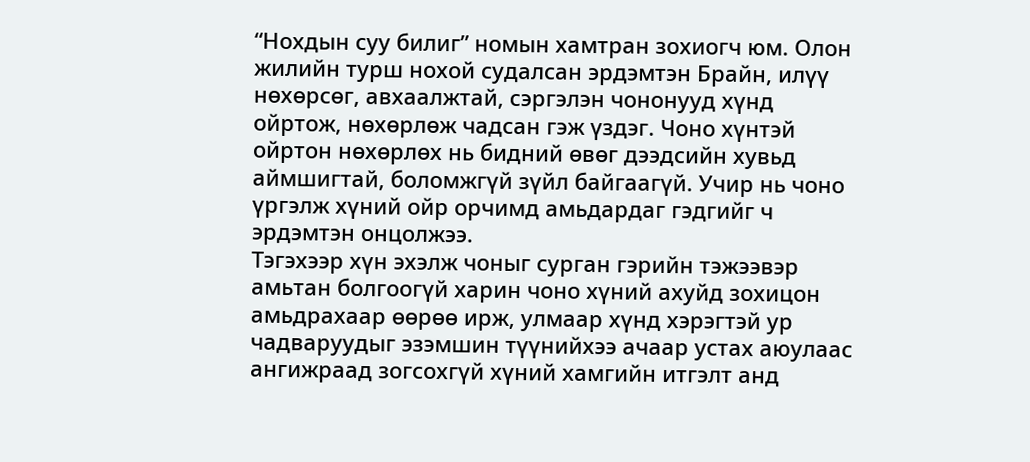“Нохдын суу билиг” номын хамтран зохиогч юм. Олон жилийн турш нохой судалсан эрдэмтэн Брайн, илүү нөхөрсөг, авхаалжтай, сэргэлэн чононууд хүнд ойртож, нөхөрлөж чадсан гэж үздэг. Чоно хүнтэй ойртон нөхөрлөх нь бидний өвөг дээдсийн хувьд аймшигтай, боломжгүй зүйл байгаагүй. Учир нь чоно үргэлж хүний ойр орчимд амьдардаг гэдгийг ч эрдэмтэн онцолжээ.
Тэгэхээр хүн эхэлж чоныг сурган гэрийн тэжээвэр амьтан болгоогүй харин чоно хүний ахуйд зохицон амьдрахаар өөрөө ирж, улмаар хүнд хэрэгтэй ур чадваруудыг эзэмшин түүнийхээ ачаар устах аюулаас ангижраад зогсохгүй хүний хамгийн итгэлт анд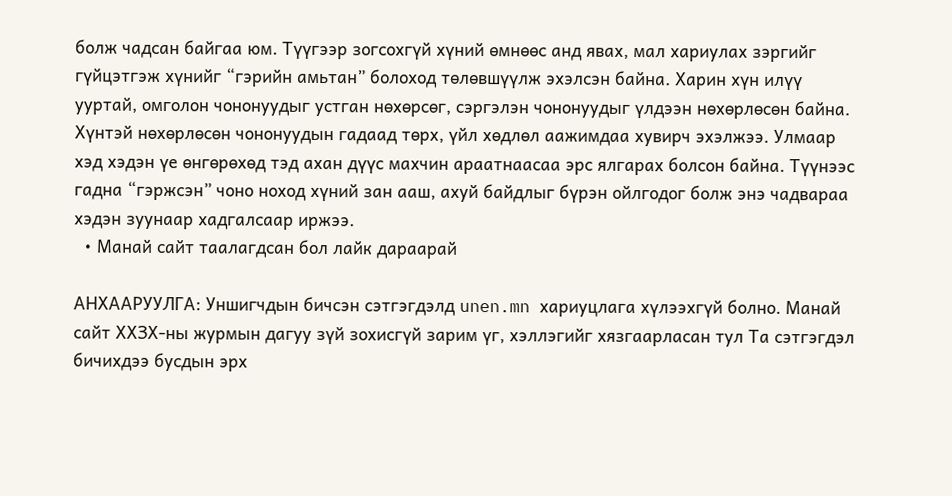болж чадсан байгаа юм. Түүгээр зогсохгүй хүний өмнөөс анд явах, мал хариулах зэргийг гүйцэтгэж хүнийг “гэрийн амьтан” болоход төлөвшүүлж эхэлсэн байна. Харин хүн илүү ууртай, омголон чононуудыг устган нөхөрсөг, сэргэлэн чононуудыг үлдээн нөхөрлөсөн байна. Хүнтэй нөхөрлөсөн чононуудын гадаад төрх, үйл хөдлөл аажимдаа хувирч эхэлжээ. Улмаар хэд хэдэн үе өнгөрөхөд тэд ахан дүүс махчин араатнаасаа эрс ялгарах болсон байна. Түүнээс гадна “гэржсэн” чоно ноход хүний зан ааш, ахуй байдлыг бүрэн ойлгодог болж энэ чадвараа хэдэн зуунаар хадгалсаар иржээ.
  • Манай сайт таалагдсан бол лайк дараарай

АНХААРУУЛГА: Уншигчдын бичсэн сэтгэгдэлд unen.mn хариуцлага хүлээхгүй болно. Манай сайт ХХЗХ-ны журмын дагуу зүй зохисгүй зарим үг, хэллэгийг хязгаарласан тул Та сэтгэгдэл бичихдээ бусдын эрх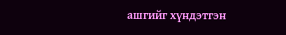ашгийг хүндэтгэн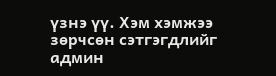үзнэ үү. Хэм хэмжээ зөрчсөн сэтгэгдлийг админ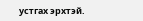устгах эрхтэй.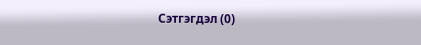Сэтгэгдэл (0)